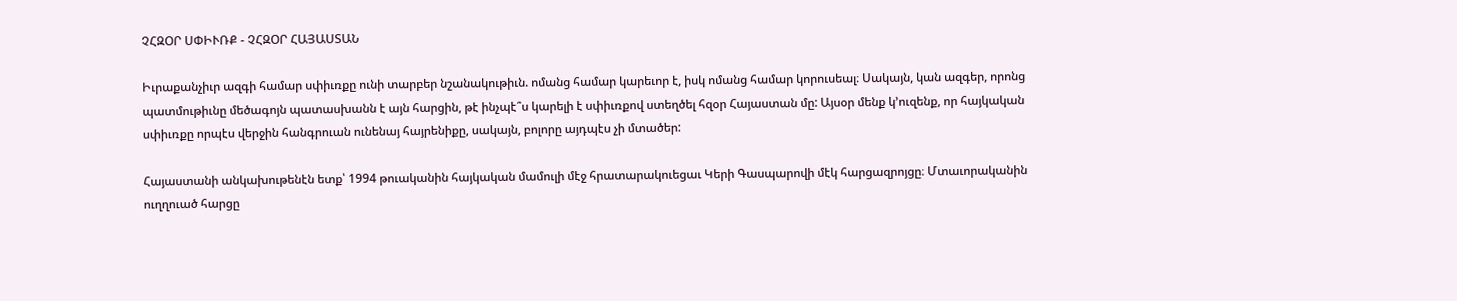ՉՀԶՕՐ ՍՓԻՒՌՔ - ՉՀԶՕՐ ՀԱՅԱՍՏԱՆ

Իւրաքանչիւր ազգի համար սփիւռքը ունի տարբեր նշանակութիւն. ոմանց համար կարեւոր է, իսկ ոմանց համար կորուսեալ։ Սակայն, կան ազգեր, որոնց պատմութիւնը մեծագոյն պատասխանն է այն հարցին, թէ ինչպէ՞ս կարելի է սփիւռքով ստեղծել հզօր Հայաստան մը: Այսօր մենք կ՚ուզենք, որ հայկական սփիւռքը որպէս վերջին հանգրուան ունենայ հայրենիքը, սակայն, բոլորը այդպէս չի մտածեր:

Հայաստանի անկախութենէն ետք՝ 1994 թուականին հայկական մամուլի մէջ հրատարակուեցաւ Կերի Գասպարովի մէկ հարցազրոյցը։ Մտաւորականին ուղղուած հարցը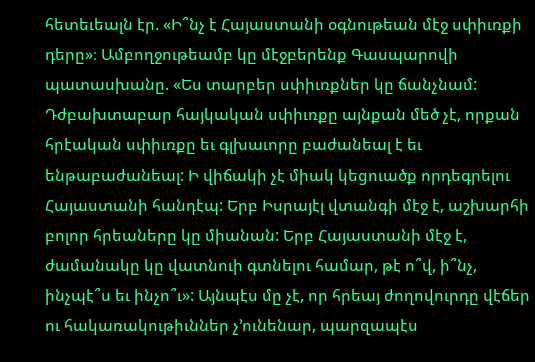հետեւեալն էր. «Ի՞նչ է Հայաստանի օգնութեան մէջ սփիւռքի դերը»։ Ամբողջութեամբ կը մէջբերենք Գասպարովի պատասխանը. «Ես տարբեր սփիւռքներ կը ճանչնամ: Դժբախտաբար հայկական սփիւռքը այնքան մեծ չէ, որքան հրէական սփիւռքը եւ գլխաւորը բաժանեալ է եւ ենթաբաժանեալ: Ի վիճակի չէ միակ կեցուածք որդեգրելու Հայաստանի հանդէպ: Երբ Իսրայէլ վտանգի մէջ է, աշխարհի բոլոր հրեաները կը միանան: Երբ Հայաստանի մէջ է, ժամանակը կը վատնուի գտնելու համար, թէ ո՞վ, ի՞նչ, ինչպէ՞ս եւ ինչո՞ւ»: Այնպէս մը չէ, որ հրեայ ժողովուրդը վէճեր ու հակառակութիւններ չ՚ունենար, պարզապէս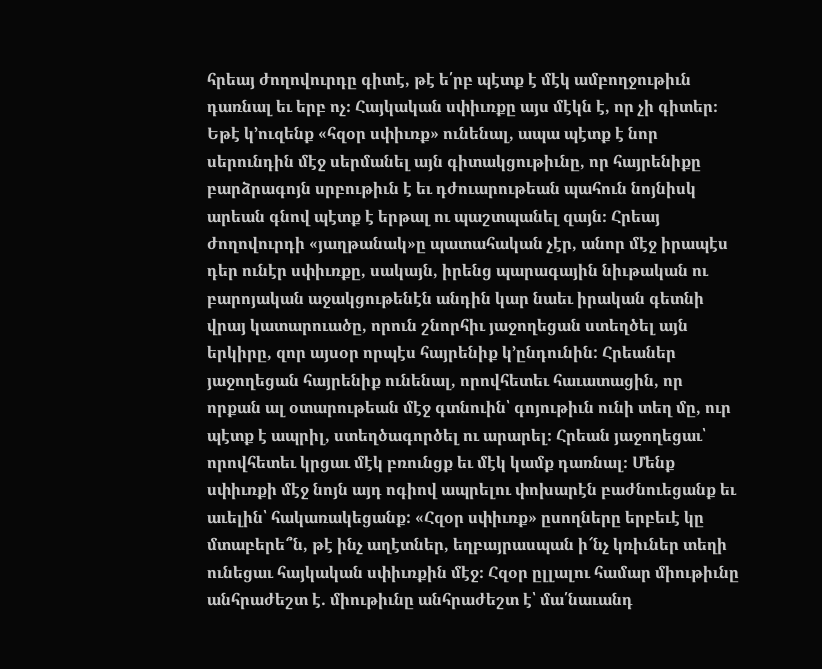հրեայ ժողովուրդը գիտէ, թէ ե՛րբ պէտք է մէկ ամբողջութիւն դառնալ եւ երբ ոչ։ Հայկական սփիւռքը այս մէկն է, որ չի գիտեր։ Եթէ կ՚ուզենք «հզօր սփիւռք» ունենալ, ապա պէտք է նոր սերունդին մէջ սերմանել այն գիտակցութիւնը, որ հայրենիքը բարձրագոյն սրբութիւն է եւ դժուարութեան պահուն նոյնիսկ արեան գնով պէտք է երթալ ու պաշտպանել զայն։ Հրեայ ժողովուրդի «յաղթանակ»ը պատահական չէր, անոր մէջ իրապէս դեր ունէր սփիւռքը, սակայն, իրենց պարագային նիւթական ու բարոյական աջակցութենէն անդին կար նաեւ իրական գետնի վրայ կատարուածը, որուն շնորհիւ յաջողեցան ստեղծել այն երկիրը, զոր այսօր որպէս հայրենիք կ՚ընդունին: Հրեաներ յաջողեցան հայրենիք ունենալ, որովհետեւ հաւատացին, որ որքան ալ օտարութեան մէջ գտնուին՝ գոյութիւն ունի տեղ մը, ուր պէտք է ապրիլ, ստեղծագործել ու արարել։ Հրեան յաջողեցաւ՝ որովհետեւ կրցաւ մէկ բռունցք եւ մէկ կամք դառնալ։ Մենք սփիւռքի մէջ նոյն այդ ոգիով ապրելու փոխարէն բաժնուեցանք եւ աւելին՝ հակառակեցանք: «Հզօր սփիւռք» ըսողները երբեւէ կը մտաբերե՞ն, թէ ինչ աղէտներ, եղբայրասպան ի՜նչ կռիւներ տեղի ունեցաւ հայկական սփիւռքին մէջ։ Հզօր ըլլալու համար միութիւնը անհրաժեշտ է. միութիւնը անհրաժեշտ է՝ մա՛նաւանդ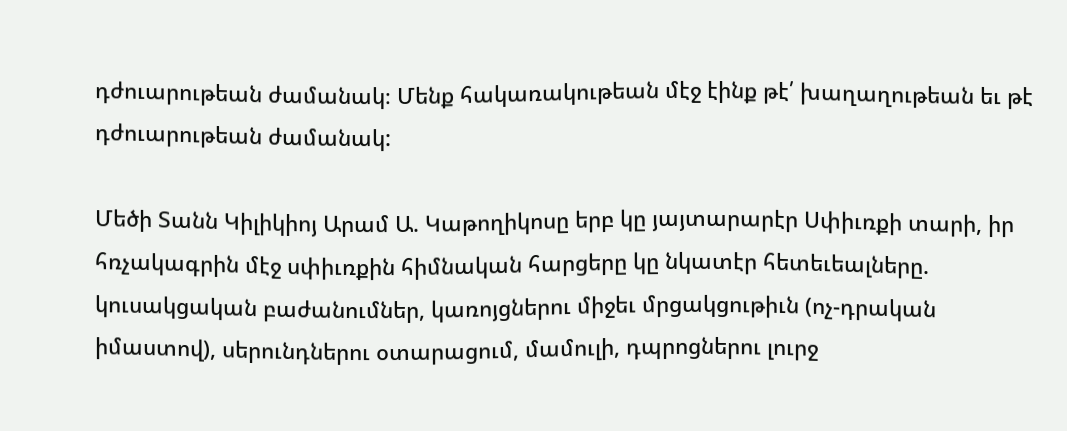դժուարութեան ժամանակ։ Մենք հակառակութեան մէջ էինք թէ՛ խաղաղութեան եւ թէ դժուարութեան ժամանակ:

Մեծի Տանն Կիլիկիոյ Արամ Ա. Կաթողիկոսը երբ կը յայտարարէր Սփիւռքի տարի, իր հռչակագրին մէջ սփիւռքին հիմնական հարցերը կը նկատէր հետեւեալները. կուսակցական բաժանումներ, կառոյցներու միջեւ մրցակցութիւն (ոչ-դրական իմաստով), սերունդներու օտարացում, մամուլի, դպրոցներու լուրջ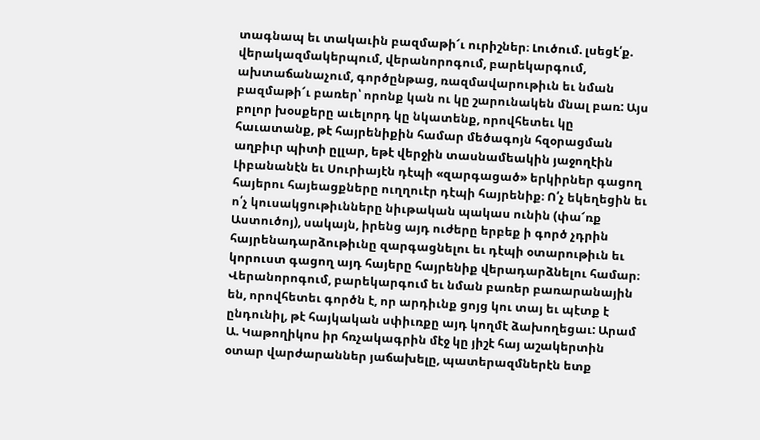տագնապ եւ տակաւին բազմաթի՜ւ ուրիշներ։ Լուծում. լսեցէ՛ք. վերակազմակերպում, վերանորոգում, բարեկարգում, ախտաճանաչում, գործընթաց, ռազմավարութիւն եւ նման բազմաթի՜ւ բառեր՝ որոնք կան ու կը շարունակեն մնալ բառ: Այս բոլոր խօսքերը աւելորդ կը նկատենք, որովհետեւ կը հաւատանք, թէ հայրենիքին համար մեծագոյն հզօրացման աղբիւր պիտի ըլլար, եթէ վերջին տասնամեակին յաջողէին Լիբանանէն եւ Սուրիայէն դէպի «զարգացած» երկիրներ գացող հայերու հայեացքները ուղղուէր դէպի հայրենիք։ Ո՛չ եկեղեցին եւ ո՛չ կուսակցութիւնները նիւթական պակաս ունին (փա՜ռք Աստուծոյ), սակայն, իրենց այդ ուժերը երբեք ի գործ չդրին հայրենադարձութիւնը զարգացնելու եւ դէպի օտարութիւն եւ կորուստ գացող այդ հայերը հայրենիք վերադարձնելու համար։ Վերանորոգում, բարեկարգում եւ նման բառեր բառարանային են, որովհետեւ գործն է, որ արդիւնք ցոյց կու տայ եւ պէտք է ընդունիլ, թէ հայկական սփիւռքը այդ կողմէ ձախողեցաւ: Արամ Ա. Կաթողիկոս իր հռչակագրին մէջ կը յիշէ հայ աշակերտին օտար վարժարաններ յաճախելը, պատերազմներէն ետք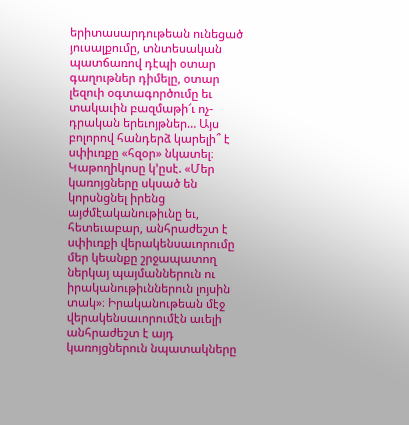երիտասարդութեան ունեցած յուսալքումը, տնտեսական պատճառով դէպի օտար գաղութներ դիմելը, օտար լեզուի օգտագործումը եւ տակաւին բազմաթի՜ւ ոչ-դրական երեւոյթներ… Այս բոլորով հանդերձ կարելի՞ է սփիւռքը «հզօր» նկատել։ Կաթողիկոսը կ՚ըսէ. «Մեր կառոյցները սկսած են կորսնցնել իրենց այժմէականութիւնը եւ, հետեւաբար, անհրաժեշտ է սփիւռքի վերակենսաւորումը մեր կեանքը շրջապատող ներկայ պայմաններուն ու իրականութիւններուն լոյսին տակ»։ Իրականութեան մէջ վերակենսաւորումէն աւելի անհրաժեշտ է այդ կառոյցներուն նպատակները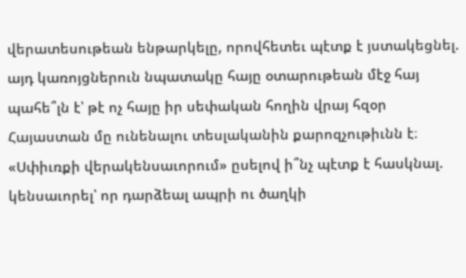վերատեսութեան ենթարկելը, որովհետեւ պէտք է յստակեցնել. այդ կառոյցներուն նպատակը հայը օտարութեան մէջ հայ պահե՞լն է՝ թէ ոչ հայը իր սեփական հողին վրայ հզօր Հայաստան մը ունենալու տեսլականին քարոզչութիւնն է։ «Սփիւռքի վերակենսաւորում» ըսելով ի՞նչ պէտք է հասկնալ. կենսաւորել՝ որ դարձեալ ապրի ու ծաղկի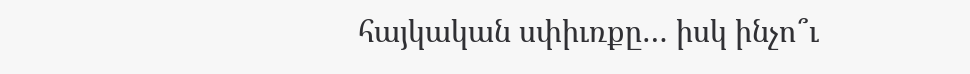հայկական սփիւռքը… իսկ ինչո՞ւ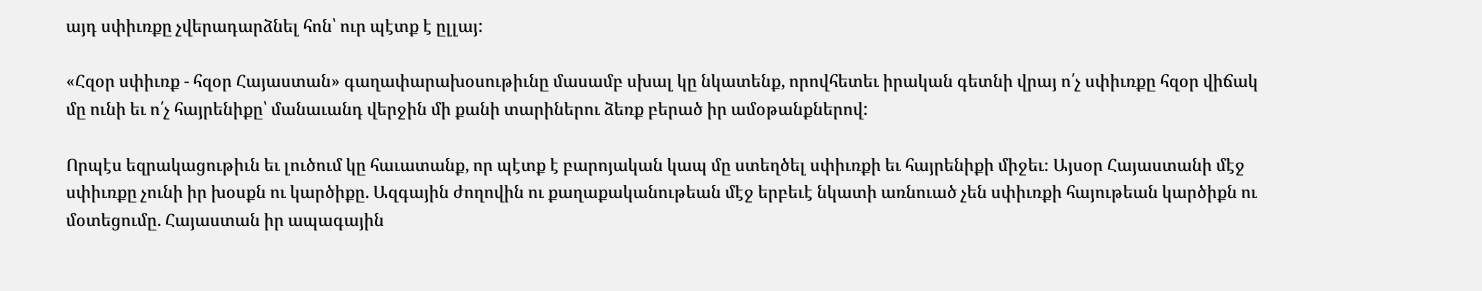այդ սփիւռքը չվերադարձնել հոն՝ ուր պէտք է ըլլայ:

«Հզօր սփիւռք - հզօր Հայաստան» գաղափարախօսութիւնը մասամբ սխալ կը նկատենք, որովհետեւ իրական գետնի վրայ ո՛չ սփիւռքը հզօր վիճակ մը ունի եւ ո՛չ հայրենիքը՝ մանաւանդ վերջին մի քանի տարիներու ձեռք բերած իր ամօթանքներով:

Որպէս եզրակացութիւն եւ լուծում կը հաւատանք, որ պէտք է բարոյական կապ մը ստեղծել սփիւռքի եւ հայրենիքի միջեւ։ Այսօր Հայաստանի մէջ սփիւռքը չունի իր խօսքն ու կարծիքը. Ազգային ժողովին ու քաղաքականութեան մէջ երբեւէ նկատի առնուած չեն սփիւռքի հայութեան կարծիքն ու մօտեցումը. Հայաստան իր ապագային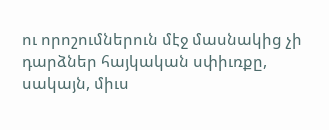ու որոշումներուն մէջ մասնակից չի դարձներ հայկական սփիւռքը, սակայն, միւս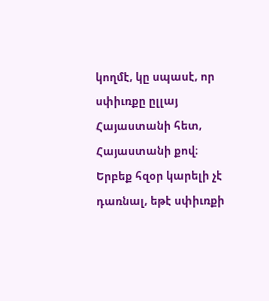կողմէ, կը սպասէ, որ սփիւռքը ըլլայ Հայաստանի հետ, Հայաստանի քով։ Երբեք հզօր կարելի չէ դառնալ, եթէ սփիւռքի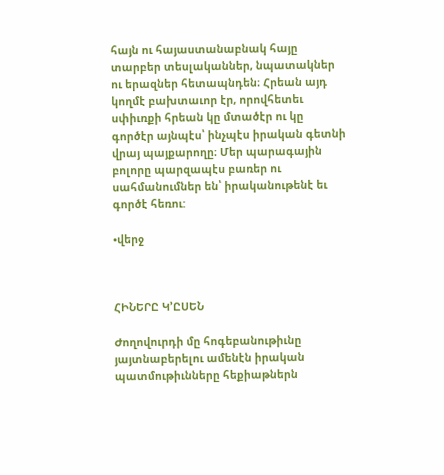հայն ու հայաստանաբնակ հայը տարբեր տեսլականներ, նպատակներ ու երազներ հետապնդեն։ Հրեան այդ կողմէ բախտաւոր էր, որովհետեւ սփիւռքի հրեան կը մտածէր ու կը գործէր այնպէս՝ ինչպէս իրական գետնի վրայ պայքարողը։ Մեր պարագային բոլորը պարզապէս բառեր ու սահմանումներ են՝ իրականութենէ եւ գործէ հեռու:

•վերջ



ՀԻՆԵՐԸ Կ՚ԸՍԵՆ

Ժողովուրդի մը հոգեբանութիւնը յայտնաբերելու ամենէն իրական պատմութիւնները հեքիաթներն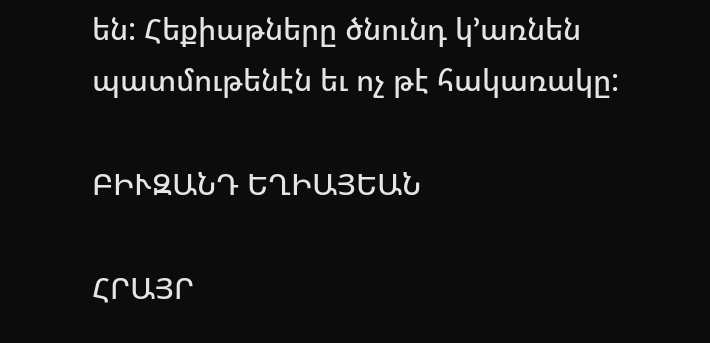են: Հեքիաթները ծնունդ կ՚առնեն պատմութենէն եւ ոչ թէ հակառակը:

ԲԻՒԶԱՆԴ ԵՂԻԱՅԵԱՆ

ՀՐԱՅՐ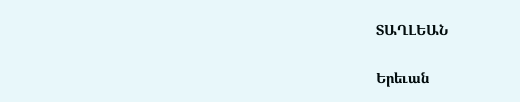ՏԱՂԼԵԱՆ

Երեւան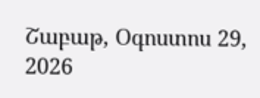Շաբաթ, Օգոստոս 29, 2026